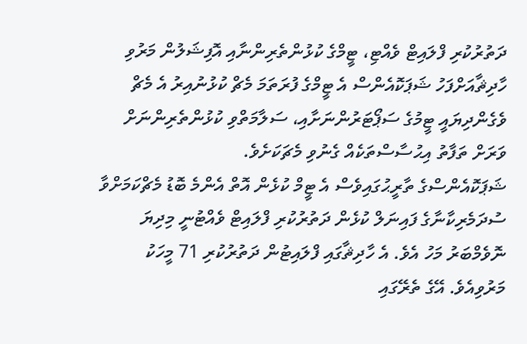ދަތުރުކުރި ފްލައިޓް ވެއްޓި، ޓީމްގެ ކުޅުންތެރިންނާއި އޮފިޝަލުން މަރުވި ހާދިޘާއަށްފަހު ޝަޕަކޮއެންސް އެ ޓީމްގެ ފުރަތަމަ މެޗް ކުޅުނުއިރު އެ މެޗް ވެގެންދިޔައީ ޓީމުގެ ސަޕޯޓަރުންނަށާއި، ސަލާމަތްވި ކުޅުންތެރިންނަށް ވަރަށް ތަފާތު އިޙުސާސްތަކެއް ގެނުވި މެޗަކަށެވެ.
ޝަޕަކޮއެންސްގެ ތާރީޙުގައިވެސް އެ ޓީމް ކުޅެން އޮތް އެންމެ ބޮޑު މެޗްކަމަށްވާ ސުދަމެރިކާނާގެ ފައިނަލް ކުޅެން ދަތުރުކުރި ފްލައިޓް ވެއްޓުނީ މިދިޔަ ނޮވެމްބަރު މަހު އެވެ. އެ ހާދިޘާގައި ފްލައިޓުން ދަތުރުކުރި 71 މީހަކު މަރުވިއެވެ. އޭގެ ތެރޭގައި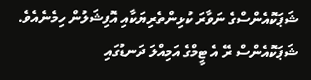ޝަޕަކޮއެންސްގެ ނަވާރަ ކުޅިންތެރިޔަކާއި އޮފިޝަލުން ހިމެނެއެވެ. ޝަޕަކޮއެންސް ރޭ އެ ޓީމްގެ އަމިއްލަ ދަނޑުގައި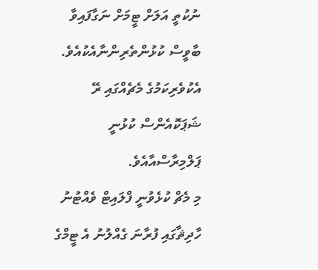ނުކުތީ އަލަށް ޓީމަށް ނަގާފައިވާ ބާވީސް ކުޅުންތެރިންނާއެކުއެވެ. އެކުވެރިކަމުގެ މެޗެއްގައި ރޭ ޝަޕަކޮއެންސް ކުޅުނީ ޕަލްމިރާސްއާއެވެ.
މި މެޗް ކުޅެވުނީ ފްލައިޓް ވެއްޓުނު ހާދިޘާގައި ފުރާނަ ގެއްލުނު އެ ޓީމްގެ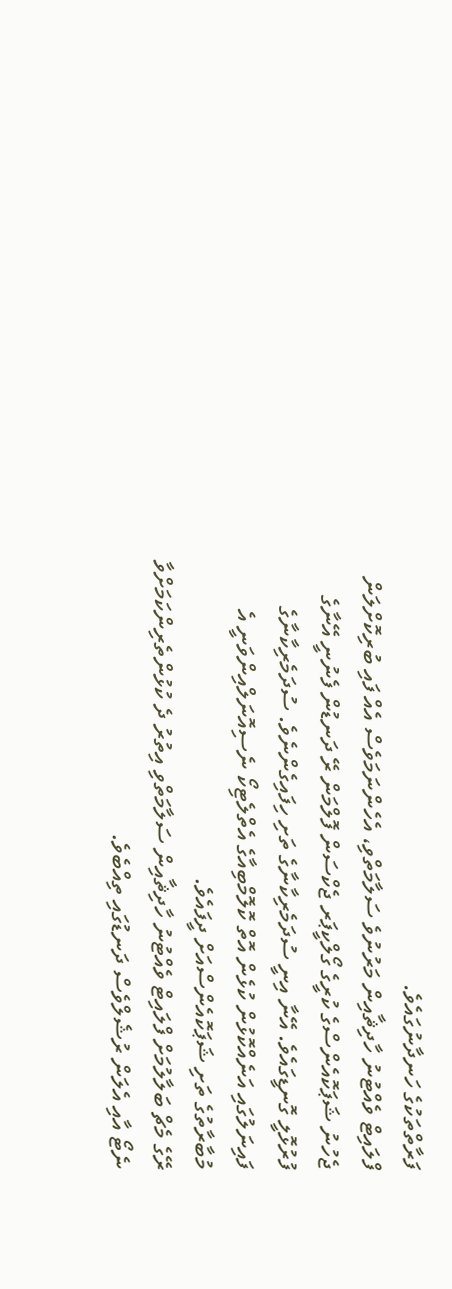ފަރާތްތަކުގެ ހަނދާނުގައެވެ.
ފްލައިޓް ވެއްޓުނު ހާދިޘާއިން މަރުނުވެ ސަލާމަތްވި، އެހެންނަމަވެސް އެއް ފައި ބުރިކޮށްލަން ޖެހުނު ޝަޕަކޮއެންސްގެ ކުރީގެ ގޯލްކީޕަރ ޖެކްސަން ފޮލްމަން ރޭ ދަނޑުން ފެނުނީ އޭނާގެ ފުރުޅޮލީ ގޮނޑީގައެވެ. އޭނާ އިނީ ސުދަމެރިކާނާގެ ތަށި ހިފައިގެންނެވެ. ސުދަމެރިކާނާގެ ފައިނަލުގައި އަނެއްކޮޅުން ކުޅެން އޮތް ކޮލޮމްބިއާގެ އެތްލެޓިކޯ ނެސިއޮނަލްއިންވަނީ އެ މުބާރާތުގެ ތަށި ޝަޕަކޮއެންސްއަށް ދީފައެވެ.
ރޭގެ މެޗް ބަލާލުމަށް ފްލައިޓް ވެއްޓުނު ހާދިޘާއިން ސަލާމަތްވި އިތުރު ދެ ކުޅުންތެރިންކަމަށްވާ ނެޓޯ އާއި އެލަން ރުޝެލްވެސް ދަނޑުގައި ތިއްބެވެ.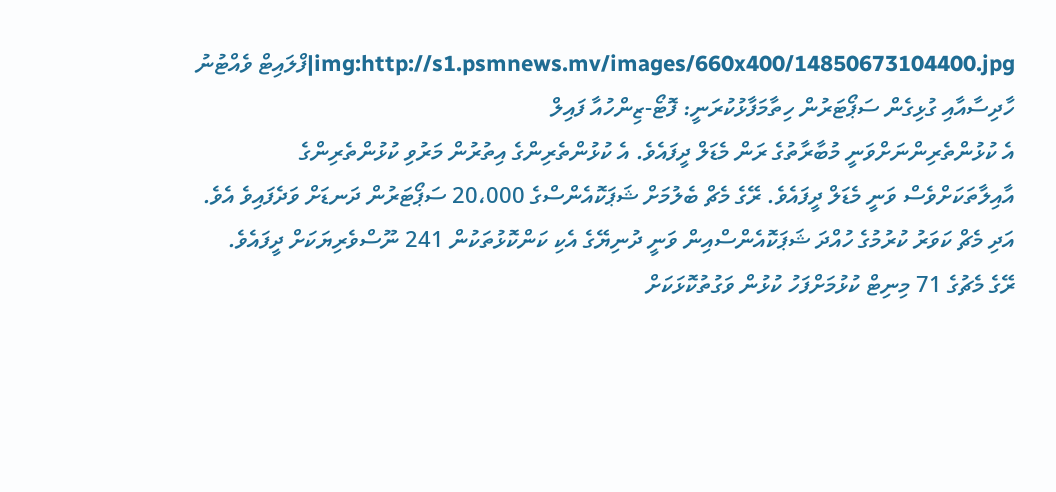img:http://s1.psmnews.mv/images/660x400/14850673104400.jpg|ފްލައިޓް ވެއްޓުނު ހާދިސާއާއި ގުޅިގެން ސަޕޯޓަރުން ހިތާމަފާޅުކުރަނީ: ފޮޓޯ-ޒިންހުއާ ފައިލް
އެ ކުޅުންތެރިންނަށްވަނީ މުބާރާތުގެ ރަން މެޑަލް ދީފައެވެ. އެ ކުޅުންތެރިންގެ އިތުރުން މަރުވި ކުޅުންތެރިންގެ އާއިލާތަކަށްވެސް ވަނީ މެޑަލް ދީފައެވެ. ރޭގެ މެޗް ބެލުމަށް ޝަޕަކޮއެންސްގެ 20،000 ސަޕޯޓަރުން ދަނޑަށް ވަދެފައިވެ އެވެ.
އަދި މެޗް ކަވަރު ކުރުމުގެ ހުއްދަ ޝަޕަކޮއެންސްއިން ވަނީ ދުނިޔޭގެ އެކި ކަންކޮޅުތަކުން 241 ނޫސްވެރިޔަކަށް ދީފައެވެ.
ރޭގެ މެޗުގެ 71 މިނިޓް ކުޅުމަށްފަހު ކުޅުން ވަގުތުކޮޅަކަށް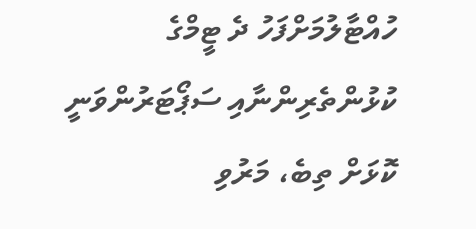ހުއްޓާލުމަށްފަހު ދެ ޓީމްގެ ކުޅުންތެރިންނާއި ސަޕޯޓަރުންވަނީ ކޮޅަށް ތިބެ، މަރުވި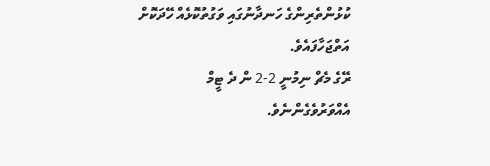ކުޅުންތެރިންގެ ހަނދާނުގައި ވަގުތުކޮޅެއް ހޭދަކޮށް އަތްޖަހާފައެވެ.
ރޭގެ މެޗް ނިމުނީ 2-2 ން ދެ ޓީމް އެއްވަރުވެގެންނެވެ.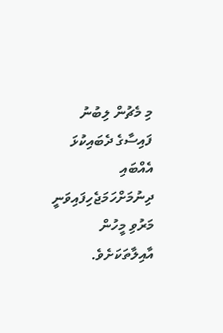މި މެޗުން ލިބުނު ފައިސާގެ ދެބައިކުޅަ އެއްބައި ދިނުމަށްހަމަޖެހިފައިވަނީ މަރުވި މީހުން އާއިލާތަކަށެވެ.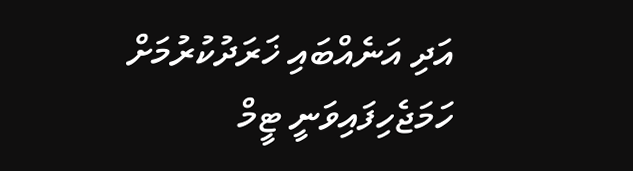އަދި އަނެއްބައި ޚަރަދުކުރުމަށް ހަމަޖެހިފައިވަނީ ޓީމް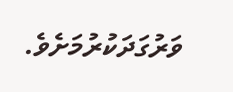ވަރުގަދަކުރުމަށެވެ.